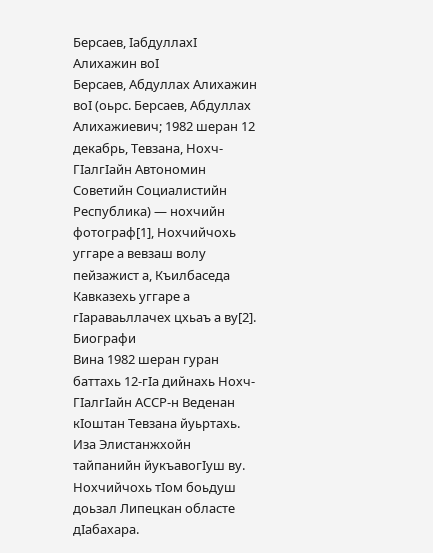Берсаев, ӀабдуллахӀ Алихажин воӀ
Берсаев, Абдуллах Алихажин воӀ (оьрс. Берсаев, Абдуллах Алихажиевич; 1982 шеран 12 декабрь, Тевзана, Нохч-ГӀалгӀайн Автономин Советийн Социалистийн Республика) — нохчийн фотограф[1], Нохчийчохь уггаре а вевзаш волу пейзажист а, Къилбаседа Кавказехь уггаре а гӀараваьллачех цхьаъ а ву[2].
Биографи
Вина 1982 шеран гуран баттахь 12-гӀа дийнахь Нохч-ГӀалгӀайн АССР-н Веденан кӀоштан Тевзана йуьртахь. Иза Элистанжхойн тайпанийн йукъавогӀуш ву. Нохчийчохь тӀом боьдуш доьзал Липецкан областе дӀабахара.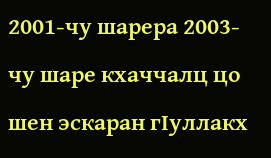2001-чу шарера 2003-чу шаре кхаччалц цо шен эскаран гӀуллакх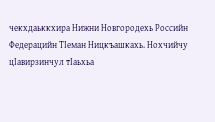чекхдаьккхира Нижни Новгородехь Российн Федерацийн ТӀеман Ницкъашкахь. Нохчийчу цӀавирзинчул тӀаьхьа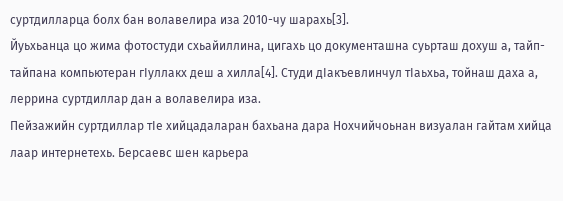суртдилларца болх бан волавелира иза 2010-чу шарахь[3].
Йуьхьанца цо жима фотостуди схьайиллина, цигахь цо документашна суьрташ дохуш а, тайп-тайпана компьютеран гӀуллакх деш а хилла[4]. Студи дӀакъевлинчул тӀаьхьа, тойнаш даха а, леррина суртдиллар дан а волавелира иза.
Пейзажийн суртдиллар тӀе хийцадаларан бахьана дара Нохчийчоьнан визуалан гайтам хийца лаар интернетехь. Берсаевс шен карьера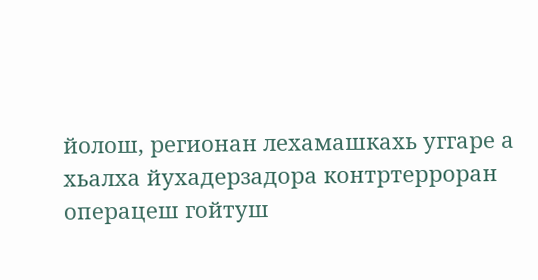йолош, регионан лехамашкахь уггаре а хьалха йухадерзадора контртерроран операцеш гойтуш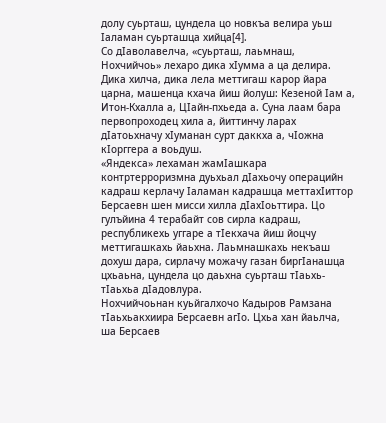долу суьрташ, цундела цо новкъа велира уьш Ӏаламан суьрташца хийца[4].
Со дӀаволавелча, «суьрташ, лаьмнаш, Нохчийчоь» лехаро дика хӀумма а ца делира. Дика хилча, дика лела меттигаш карор йара царна, машенца кхача йиш йолуш: Кезеной Ӏам а, Итон-Кхалла а, Цӏайн-пхьеда а. Суна лаам бара первопроходец хила а, йиттинчу ларах дӀатоьхначу хӀуманан сурт даккха а, чӀожна кӀорггера а воьдуш.
«Яндекса» лехаман жамӀашкара контртерроризмна дуьхьал дӀахьочу операцийн кадраш керлачу Ӏаламан кадрашца меттахӀиттор Берсаевн шен мисси хилла дӀахӀоьттира. Цо гулъйина 4 терабайт сов сирла кадраш, республикехь уггаре а тӀекхача йиш йоцчу меттигашкахь йаьхна. Лаьмнашкахь некъаш дохуш дара, сирлачу можачу газан биргӀанашца цхьаьна, цундела цо даьхна суьрташ тӀаьхь-тӀаьхьа дӀадовлура.
Нохчийчоьнан куьйгалхочо Кадыров Рамзана тӀаьхьакхиира Берсаевн агӀо. Цхьа хан йаьлча, ша Берсаев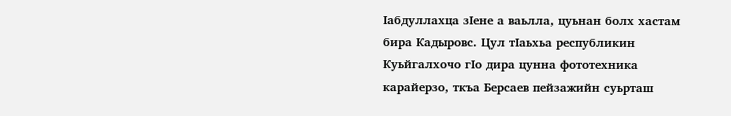Ӏабдуллахца зӀене а ваьлла, цуьнан болх хастам бира Кадыровс. Цул тӀаьхьа республикин Куьйгалхочо гӀо дира цунна фототехника карайерзо, ткъа Берсаев пейзажийн суьрташ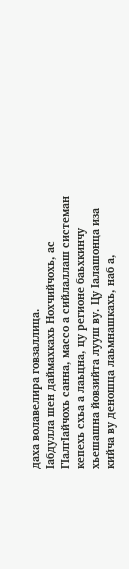даха волавелира говзаллица.
Ӏабдулла шен даймахкахь Нохчийчохь, ас ГӀалгӀайчохь санна, массо а сийлаллаш системан кепехь схьа а лаьцна, цу регионе баьхкинчу хьешашна йовзийта лууш ву. Цу Ӏалашонца иза кийча ву деношца лаьмнашкахь, наб а,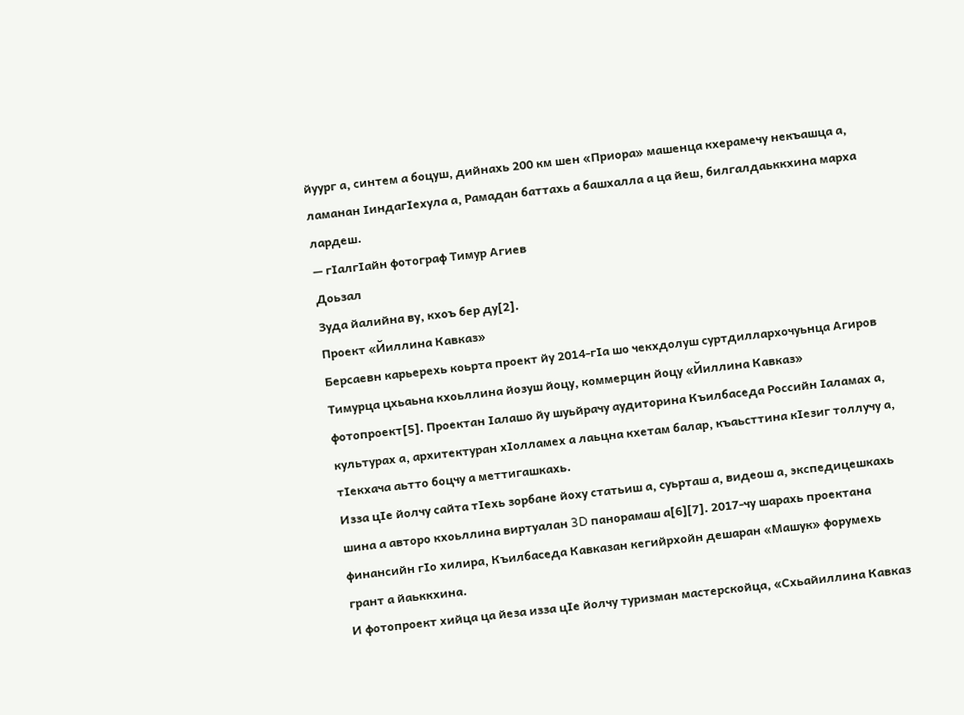йуург а, синтем а боцуш, дийнахь 200 км шен «Приора» машенца кхерамечу некъашца а, ламанан ӀиндагӀехула а, Рамадан баттахь а башхалла а ца йеш, билгалдаьккхина марха лардеш.
— гӀалгӀайн фотограф Тимур Агиев
Доьзал
Зуда йалийна ву, кхоъ бер ду[2].
Проект «Йиллина Кавказ»
Берсаевн карьерехь коьрта проект йу 2014-гӀа шо чекхдолуш суртдиллархочуьнца Агиров Тимурца цхьаьна кхоьллина йозуш йоцу, коммерцин йоцу «Йиллина Кавказ» фотопроект[5]. Проектан Ӏалашо йу шуьйрачу аудиторина Къилбаседа Российн Ӏаламах а, культурах а, архитектуран хӀолламех а лаьцна кхетам балар, къаьсттина кӀезиг толлучу а, тӀекхача аьтто боцчу а меттигашкахь.
Изза цӀе йолчу сайта тӀехь зорбане йоху статьиш а, суьрташ а, видеош а, экспедицешкахь шина а авторо кхоьллина виртуалан 3D панорамаш а[6][7]. 2017-чу шарахь проектана финансийн гӀо хилира, Къилбаседа Кавказан кегийрхойн дешаран «Машук» форумехь грант а йаьккхина.
И фотопроект хийца ца йеза изза цӀе йолчу туризман мастерскойца, «Схьайиллина Кавказ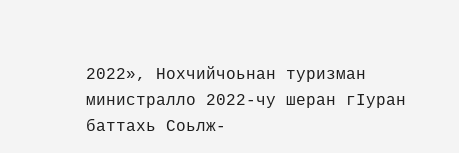2022», Нохчийчоьнан туризман министралло 2022-чу шеран гӀуран баттахь Соьлж-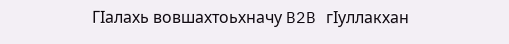ГӀалахь вовшахтоьхначу B2B гӀуллакхан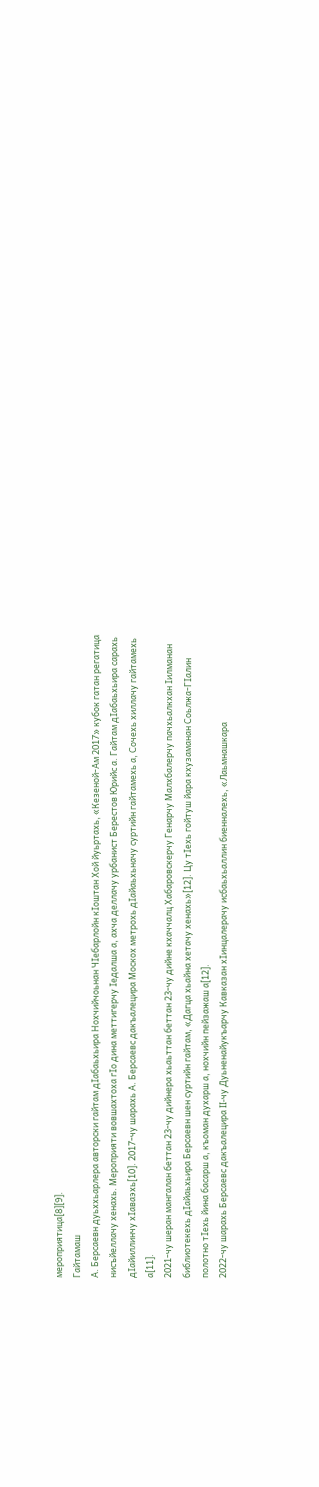мероприятица[8][9].
Гайтамаш
А. Берсаевн дуьххьарлера авторски гайтам дӀабаьхьира Нохчийчоьнан ЧӀебарлойн кӀоштан Хой йуьртахь, «Кезеной-Ам 2017» кубок гатан регатица нисъйеллачу хенахь. Мероприяти вовшахтоха гӀо дина меттигерчу Ӏедалша а, ахча деллачу урбанист Берестов Юрийс а. Гайтам дӀабаьхьира сарахь дӀайиллинчу хӀаваэхь[10]. 2017-чу шарахь А. Берсаевс дакъалецира Москох метрохь дӀайаьхьначу суртийн гайтамехь а, Сочехь хиллачу гайтамехь а[11].
2021-чу шеран мангалан беттан 23-чу дийнера хьаьттан беттан 23-чу дийне кхаччалц Хабаровскерчу Генарчу Малхбалерчу пачхьалкхан Ӏилманан библиотекехь дӀайаьхьира Берсаевн шен суртийн гайтам, «Дагца хьайна хетачу хенахь»[12]. Цу тӀехь гойтуш йара кхузаманан Соьлжа-ГӀалин полотно тӀехь йина басарш а, къоман духарш а, нохчийн пейзажаш а[12].
2022-чу шарахь Берсаевс дакъалецира II-чу Дуьненайукъарчу Кавказан хӀинцалерачу исбаьхьаллин биенналехь, «Лаьмнашкара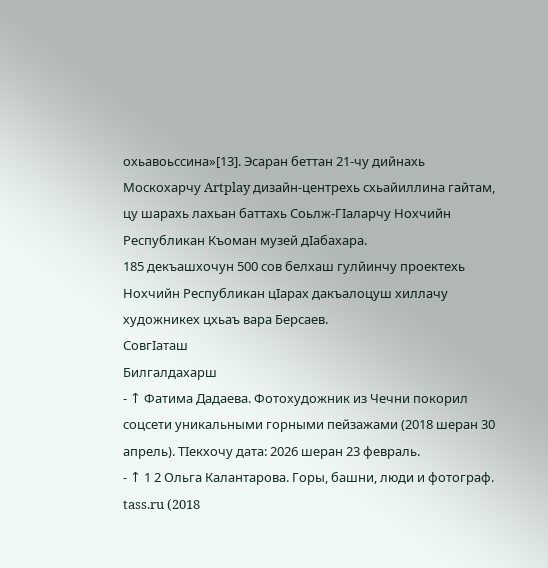охьавоьссина»[13]. Эсаран беттан 21-чу дийнахь Москохарчу Artplay дизайн-центрехь схьайиллина гайтам, цу шарахь лахьан баттахь Соьлж-ГӀаларчу Нохчийн Республикан Къоман музей дӀабахара.
185 декъашхочун 500 сов белхаш гулйинчу проектехь Нохчийн Республикан цӀарах дакъалоцуш хиллачу художникех цхьаъ вара Берсаев.
СовгӀаташ
Билгалдахарш
- ↑ Фатима Дадаева. Фотохудожник из Чечни покорил соцсети уникальными горными пейзажами (2018 шеран 30 апрель). ТӀекхочу дата: 2026 шеран 23 февраль.
- ↑ 1 2 Ольга Калантарова. Горы, башни, люди и фотограф. tass.ru (2018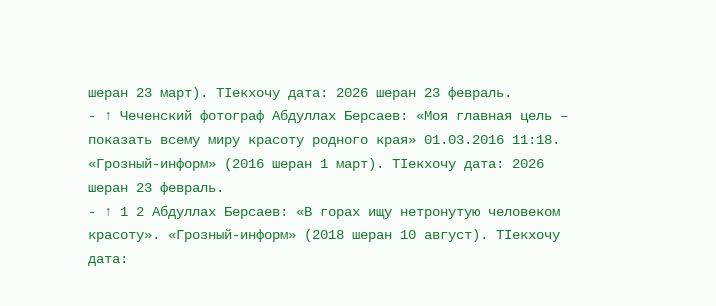шеран 23 март). ТӀекхочу дата: 2026 шеран 23 февраль.
- ↑ Чеченский фотограф Абдуллах Берсаев: «Моя главная цель – показать всему миру красоту родного края» 01.03.2016 11:18. «Грозный-информ» (2016 шеран 1 март). ТӀекхочу дата: 2026 шеран 23 февраль.
- ↑ 1 2 Абдуллах Берсаев: «В горах ищу нетронутую человеком красоту». «Грозный-информ» (2018 шеран 10 август). ТӀекхочу дата: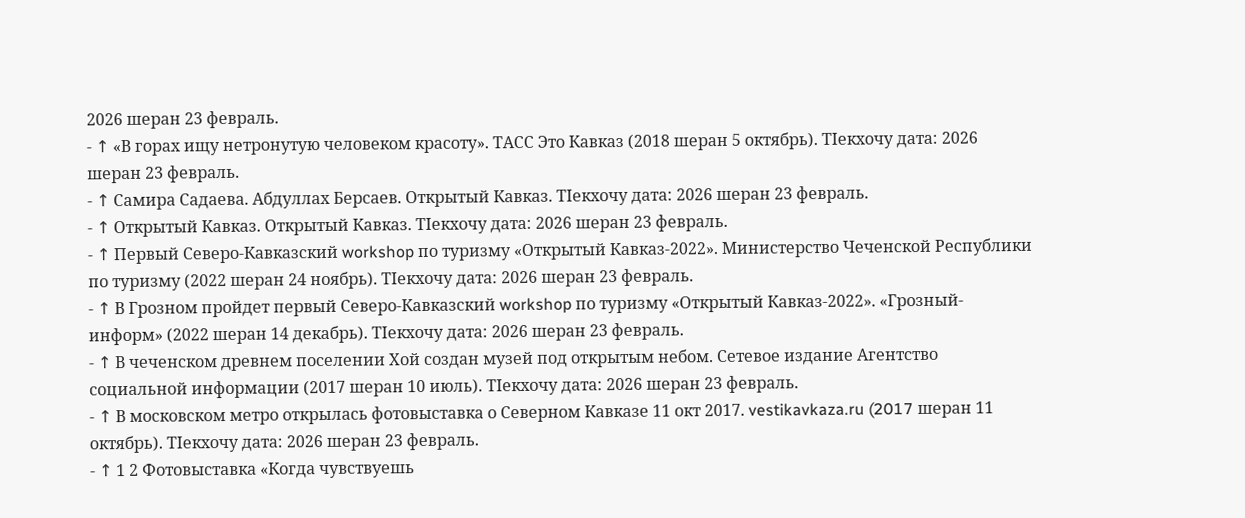2026 шеран 23 февраль.
- ↑ «В горах ищу нетронутую человеком красоту». ТАСС Это Кавказ (2018 шеран 5 октябрь). ТӀекхочу дата: 2026 шеран 23 февраль.
- ↑ Самира Садаева. Абдуллах Берсаев. Открытый Кавказ. ТӀекхочу дата: 2026 шеран 23 февраль.
- ↑ Открытый Кавказ. Открытый Кавказ. ТӀекхочу дата: 2026 шеран 23 февраль.
- ↑ Первый Северо-Кавказский workshop по туризму «Открытый Кавказ-2022». Министерство Чеченской Республики по туризму (2022 шеран 24 ноябрь). ТӀекхочу дата: 2026 шеран 23 февраль.
- ↑ В Грозном пройдет первый Северо-Кавказский workshop по туризму «Открытый Кавказ-2022». «Грозный-информ» (2022 шеран 14 декабрь). ТӀекхочу дата: 2026 шеран 23 февраль.
- ↑ В чеченском древнем поселении Хой создан музей под открытым небом. Сетевое издание Агентство социальной информации (2017 шеран 10 июль). ТӀекхочу дата: 2026 шеран 23 февраль.
- ↑ В московском метро открылась фотовыставка о Северном Кавказе 11 окт 2017. vestikavkaza.ru (2017 шеран 11 октябрь). ТӀекхочу дата: 2026 шеран 23 февраль.
- ↑ 1 2 Фотовыставка «Когда чувствуешь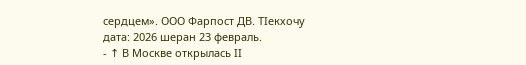сердцем». ООО Фарпост ДВ. ТӀекхочу дата: 2026 шеран 23 февраль.
- ↑ В Москве открылась II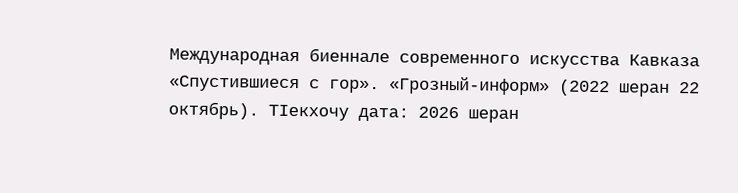Международная биеннале современного искусства Кавказа «Спустившиеся с гор». «Грозный-информ» (2022 шеран 22 октябрь). ТӀекхочу дата: 2026 шеран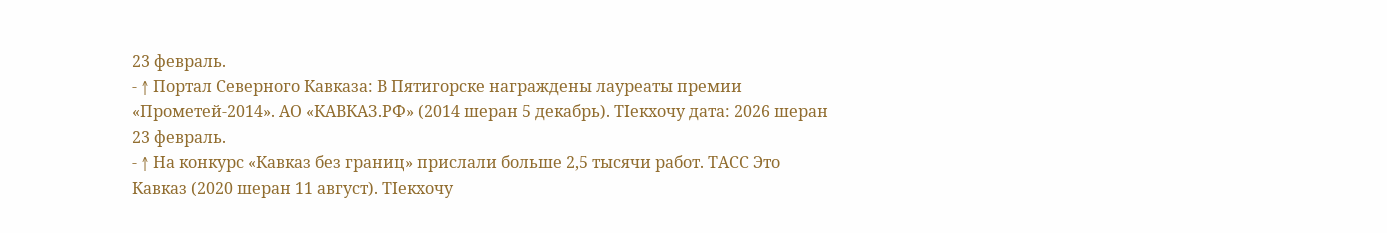23 февраль.
- ↑ Портал Северного Кавказа: В Пятигорске награждены лауреаты премии «Прометей-2014». АО «КАВКАЗ.РФ» (2014 шеран 5 декабрь). ТӀекхочу дата: 2026 шеран 23 февраль.
- ↑ На конкурс «Кавказ без границ» прислали больше 2,5 тысячи работ. ТАСС Это Кавказ (2020 шеран 11 август). ТӀекхочу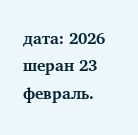дата: 2026 шеран 23 февраль.